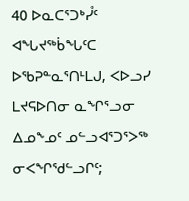40 ᐅᓇᑕᕐᑐᒃᓮᑦ ᐊᖓᔪᖅᑳᖓᑦᑕ ᐅᖃᕈᓐᓇᕐᑎᒻᒪᒍ, ᐸᐅᓗᓯ ᒪᔪᕋᐅᑎᓂ ᓇᖏᕐᓗᓂ ᐃᓄᖕᓄᑦ ᓄᓪᓗᐊᕐᑐᕐᐳᖅ ᓂᐸᖏᖁᓪᓗᒋᑦ;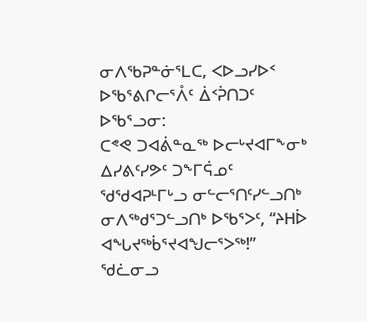ᓂᐱᖃᕈᓐᓃᕐᒪᑕ, ᐸᐅᓗᓯᐅᑉ ᐅᖃᕐᕕᒋᓕᕐᐰᑦ ᐄᑉᕉᑎᑐᑦ ᐅᖃᕐᓗᓂ:
ᑕᕝᕙ ᑐᐊᕖᓐᓇᖅ ᐅᓕᒡᔪᐊᒥᖕᓂᒃ ᐃᓯᕕᑦᓯᕗᑦ ᑐᖕᒥᕌᓄᑦ ᖁᖁᐊᕈᒻᒥᒡᓗ ᓂᓪᓕᕐᑎᑦᓯᓪᓗᑎᒃ ᓂᐱᖅᑯᕐᑐᓪᓗᑎᒃ ᐅᖃᕐᐳᑦ, “ᔨᕼᐆ ᐊᖓᔪᖅᑳᕐᔪᐊᖑᓕᕐᐳᖅ!”
ᖁᓛᓂᓗ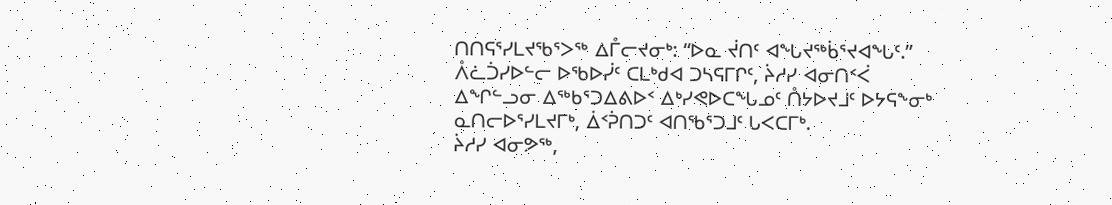ᑎᑎᕋᕐᓯᒪᔪᖃᕐᐳᖅ ᐃᒤᓕᔪᓂᒃ: “ᐅᓇ ᔫᑎᑦ ᐊᖓᔪᖅᑳᕐᔪᐊᖓᑦ.”
ᐰᓛᑑᓯᐅᓪᓕ ᐅᖃᐅᓰᑦ ᑕᒪᒃᑯᐊ ᑐᓴᕋᒥᒋᑦ, ᔩᓱᓯ ᐊᓂᑎᑉᐹ ᐃᖏᓪᓗᓂ ᐃᖅᑲᕐᑐᐃᕕᐅᑉ ᐃᒃᓯᕙᐅᑕᖓᓄᑦ ᑍᔭᐅᔪᒧᑦ ᐅᔭᕋᖕᓂᒃ ᓇᑎᓕᐅᕐᓯᒪᔪᒥᒃ, ᐄᑉᕉᑎᑐᑦ ᐊᑎᖃᕐᑐᒧᑦ ᒐᐸᑕᒥᒃ.
ᔩᓱᓯ ᐊᓂᕗᖅ,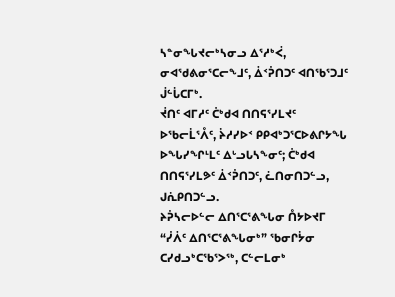ᓴᓐᓂᖓᔪᓕᒃᓴᓂᓗ ᐃᕐᓱᒃᐹ, ᓂᐊᖁᕕᓂᕐᑕᓕᖕᒧᑦ, ᐄᑉᕉᑎᑐᑦ ᐊᑎᖃᕐᑐᒧᑦ ᒎᓪᒑᑕᒥᒃ.
ᔫᑎᑦ ᐊᒥᓱᑦ ᑖᒃᑯᐊ ᑎᑎᕋᕐᓯᒪᔪᑦ ᐅᖃᓕᒫᕐᐰᑦ, ᔩᓱᓯᐅᑉ ᑭᑭᐊᒃᑐᕐᑕᐅᕕᒋᔭᖓ ᐅᖓᓯᖏᒻᒪᑦ ᐃᒡᓗᒐᓴᖕᓂᑦ; ᑖᒃᑯᐊ ᑎᑎᕋᕐᓯᒪᕗᑦ ᐄᑉᕉᑎᑐᑦ, ᓛᑎᓂᑎᑐᓪᓗ, ᒍᕇᑭᑎᑐᓪᓗ.
ᔨᕉᓴᓕᐅᓪᓕ ᐃᑎᕐᑕᕐᕕᖓᓂ ᑍᔭᐅᔪᒥ “ᓰᐲᑦ ᐃᑎᕐᑕᕐᕕᖓᓂᒃ” ᖃᓂᒋᔮᓂ ᑕᓯᑯᓗᒃᑕᖃᕐᐳᖅ, ᑕᓪᓕᒪᓂᒃ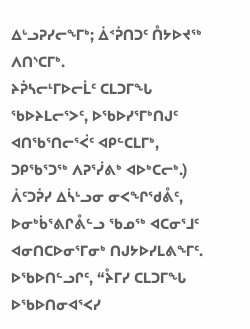ᐃᒡᓗᕈᓯᓕᖕᒥᒃ; ᐄᑉᕉᑎᑐᑦ ᑍᔭᐅᔪᖅ ᐱᑎᔅᑕᒥᒃ.
ᔨᕉᓴᓕᒻᒥᐅᓕᒫᑦ ᑕᒪᑐᒥᖓ ᖃᐅᔨᒪᓕᕐᐳᑦ, ᐅᖃᐅᓯᕐᒥᒃᑎᒍᑦ ᐊᑎᖃᕐᑎᓕᕐᐹᑦ ᐊᑭᓪᑕᒪᒥᒃ, ᑐᑭᖃᕐᑐᖅ ᐱᕈᕐᓰᕕᒃ ᐊᐅᒃᑕᓕᒃ.)
ᐲᑦᑐᕉᓯ ᐃᓵᒡᓗᓂ ᓂᐸᖏᖁᕔᑦ, ᐅᓂᒃᑳᕐᕕᒋᕔᓪᓗ ᖃᓄᖅ ᐊᑕᓂᕐᒧᑦ ᐊᓂᑎᑕᐅᓂᕐᒥᓂᒃ ᑎᒍᔭᐅᓯᒪᕕᖕᒥᑦ. ᐅᖃᐅᑎᓪᓗᒋᑦ, “ᔧᒥᓯ ᑕᒪᑐᒥᖓ ᐅᖃᐅᑎᓂᐊᕐᐸᓯ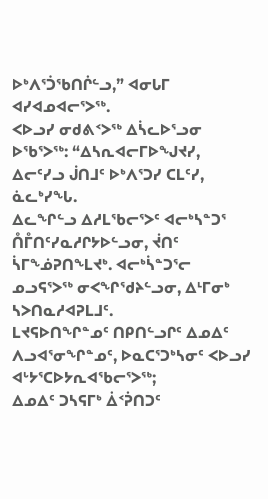ᐅᒃᐱᕐᑑᖃᑎᒌᓪᓗ,” ᐊᓂᒐᒥ ᐊᓯᐊᓄᐊᓕᕐᐳᖅ.
ᐸᐅᓗᓯ ᓂᑯᕕᑉᐳᖅ ᐃᓵᓚᐅᕐᓗᓂ ᐅᖃᕐᐳᖅ: “ᐃᓴᕆᐊᓕᒥᐅᖑᔪᓯ, ᐃᓕᑦᓯᓗ ᒎᑎᒧᑦ ᐅᒃᐱᕐᑐᓯ ᑕᒪᑦᓯ, ᓈᓚᒃᓯᖓ.
ᐃᓚᖏᓪᓗ ᐃᓱᒪᖃᓕᕐᐳᑦ ᐊᓕᒃᓴᓐᑐᕐ ᑍᒤᑎᑦᓯᓇᓱᒋᔭᐅᓪᓗᓂ, ᔫᑎᑦ ᓵᒥᖕᓅᕈᑎᖕᒪᔪᒃ. ᐊᓕᒃᓵᓐᑐᕐᓕ ᓄᓗᕋᕐᐳᖅ ᓂᐸᖏᖁᔨᓪᓗᓂ, ᐃᒻᒥᓂᒃ ᓴᐳᑎᓇᓱᐊᕈᒪᒧᑦ.
ᒪᔪᕋᐅᑎᖏᓐᓄᑦ ᑎᑭᑎᓪᓗᒋᑦ ᐃᓄᐃᑦ ᐱᓗᐊᕐᓂᖏᓐᓄᑦ, ᐅᓇᑕᕐᑐᒃᓴᓂᑦ ᐸᐅᓗᓯ ᐊᒡᔭᕐᑕᐅᔭᕆᐊᖃᓕᕐᐳᖅ;
ᐃᓄᐃᑦ ᑐᓴᕋᒥᒃ ᐄᑉᕉᑎᑐᑦ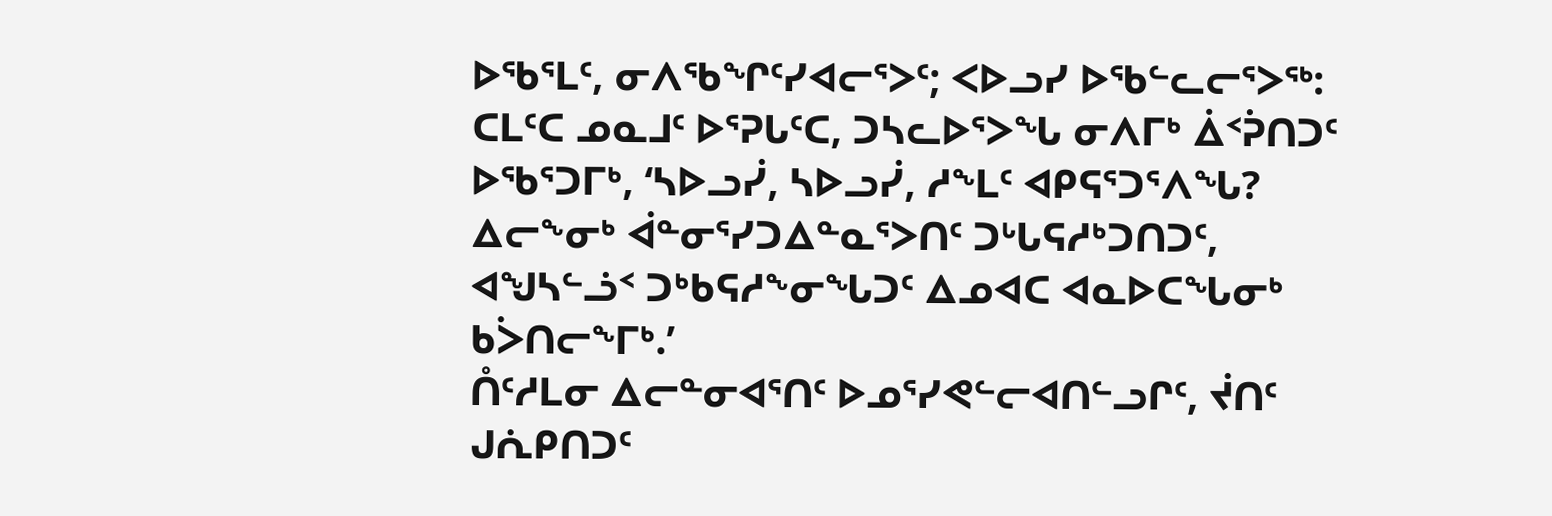ᐅᖃᕐᒪᑦ, ᓂᐱᖃᖏᑦᓯᐊᓕᕐᐳᑦ; ᐸᐅᓗᓯ ᐅᖃᓪᓚᓕᕐᐳᖅ:
ᑕᒪᑦᑕ ᓄᓇᒧᑦ ᐅᕐᕈᒐᑦᑕ, ᑐᓴᓚᐅᕐᐳᖓ ᓂᐱᒥᒃ ᐄᑉᕉᑎᑐᑦ ᐅᖃᕐᑐᒥᒃ, ‘ᓴᐅᓗᓰ, ᓴᐅᓗᓰ, ᓱᖕᒪᑦ ᐊᑭᕋᕐᑐᕐᐱᖓ? ᐃᓕᖕᓂᒃ ᐋᓐᓂᕐᓯᑐᐃᓐᓇᕐᐳᑎᑦ ᑐᒡᒐᕋᓱᒃᑐᑎᑐᑦ, ᐊᖑᓴᓪᓘᑉ ᑐᒃᑲᕋᓱᖕᓂᖓᑐᑦ ᐃᓄᐊᑕ ᐊᓇᐅᑕᖓᓂᒃ ᑲᐴᑎᓕᖕᒥᒃ.’
ᑍᑦᓱᒪᓂ ᐃᓕᓐᓂᐊᕐᑎᑦ ᐅᓄᕐᓯᕙᓪᓕᐊᑎᓪᓗᒋᑦ, ᔫᑎᑦ ᒍᕇᑭᑎᑐᑦ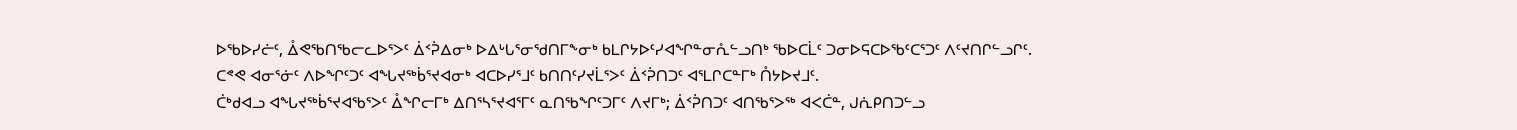ᐅᖃᐅᓯᓖᑦ, ᐂᕙᖃᑎᖃᓕᓚᐅᕐᐳᑦ ᐄᑉᕉᐃᓂᒃ ᐅᐃᒡᒐᕐᓂᖁᑎᒥᖕᓂᒃ ᑲᒪᒋᔭᐅᑦᓯᐊᖏᓐᓂᕅᓪᓗᑎᒃ ᖃᐅᑕᒫᑦ ᑐᓂᐅᕋᑕᐅᖃᑦᑕᕐᑐᑦ ᐱᑦᔪᑎᒋᓪᓗᒋᑦ.
ᑕᕝᕙ ᐊᓂᕐᓃᑦ ᐱᐅᖏᑦᑐᑦ ᐊᖓᔪᖅᑳᕐᔪᐊᓂᒃ ᐊᑕᐅᓯᕐᒧᑦ ᑲᑎᑎᑦᓯᔪᒫᕐᐳᑦ ᐄᑉᕉᑎᑐᑦ ᐊᕐᒪᒋᑕᓐᒥᒃ ᑍᔭᐅᔪᒧᑦ.
ᑖᒃᑯᐊᓗ ᐊᖓᔪᖅᑳᕐᔪᐊᖃᕐᐳᑦ ᐂᖏᓕᒥᒃ ᐃᑎᕐᓴᕐᔪᐊᕐᒥᑦ ᓇᑎᖃᖏᑦᑐᒥᑦ ᐱᔪᒥᒃ; ᐄᑉᕉᑎᑐᑦ ᐊᑎᖃᕐᐳᖅ ᐊᐸᑖᓐ, ᒍᕇᑭᑎᑐᓪᓗ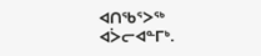ᐊᑎᖃᕐᐳᖅ ᐊᐴᓕᐊᓐᒥᒃ.